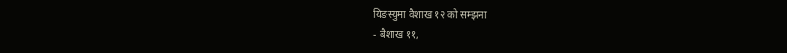यिङस्युमा वैशाख १२ को सम्झना
- बैशाख ११,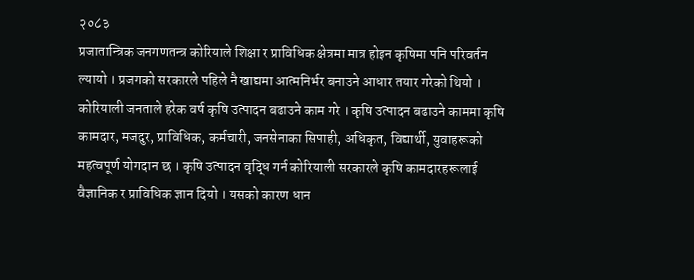२०८३
प्रजातान्त्रिक जनगणतन्त्र कोरियाले शिक्षा र प्राविधिक क्षेत्रमा मात्र होइन कृषिमा पनि परिवर्तन ल्यायो । प्रजगको सरकारले पहिले नै खाद्यमा आत्मनिर्भर बनाउने आधार तयार गरेको थियो । कोरियाली जनताले हरेक वर्ष कृषि उत्पादन बढाउने काम गरे । कृषि उत्पादन बढाउने काममा कृषि कामदार, मजदुर, प्राविधिक, कर्मचारी, जनसेनाका सिपाही, अधिकृत, विद्यार्थी, युवाहरूको महत्वपूर्ण योगदान छ । कृषि उत्पादन वृद्धि गर्न कोरियाली सरकारले कृषि कामदारहरूलाई वैज्ञानिक र प्राविधिक ज्ञान दियो । यसको कारण धान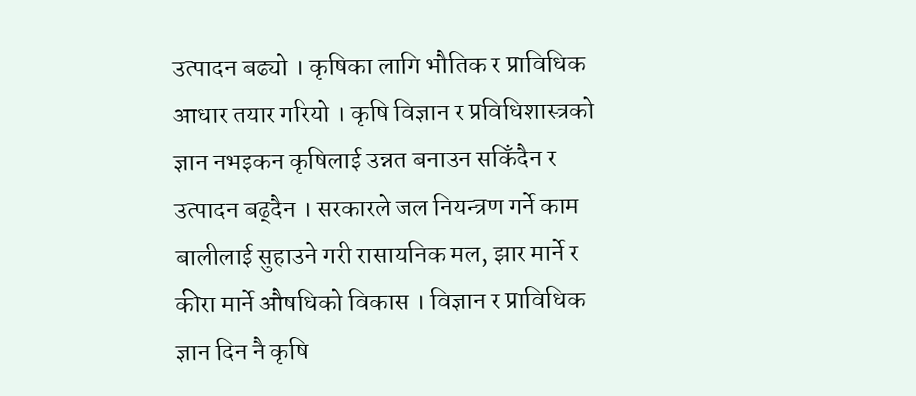उत्पादन बढ्यो । कृषिका लागि भौतिक र प्राविधिक आधार तयार गरियो । कृषि विज्ञान र प्रविधिशास्त्रको ज्ञान नभइकन कृषिलाई उन्नत बनाउन सकिँदैन र उत्पादन बढ्दैन । सरकारले जल नियन्त्रण गर्ने काम बालीलाई सुहाउने गरी रासायनिक मल, झार मार्ने र कीरा मार्ने औषधिको विकास । विज्ञान र प्राविधिक ज्ञान दिन नै कृषि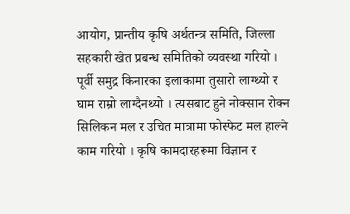आयोग, प्रान्तीय कृषि अर्थतन्त्र समिति, जिल्ला सहकारी खेत प्रबन्ध समितिको व्यवस्था गरियो ।
पूर्वी समुद्र किनारका इलाकामा तुसारो लाग्थ्यो र घाम राम्रो लाग्दैनथ्यो । त्यसबाट हुने नोक्सान रोक्न सिलिकन मल र उचित मात्रामा फोस्फेट मल हाल्ने काम गरियो । कृषि कामदारहरूमा विज्ञान र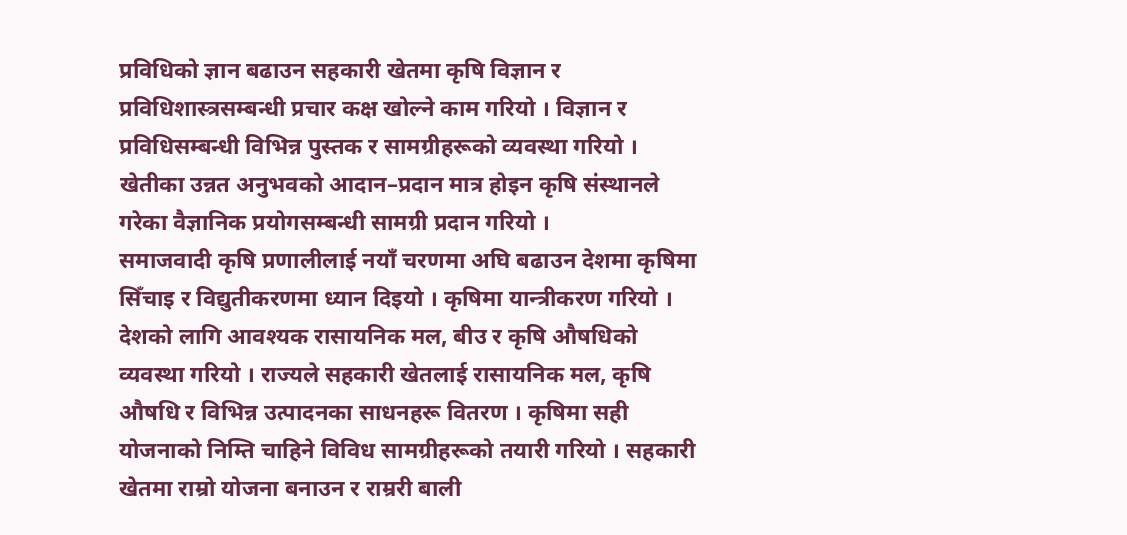प्रविधिको ज्ञान बढाउन सहकारी खेतमा कृषि विज्ञान र प्रविधिशास्त्रसम्बन्धी प्रचार कक्ष खोल्ने काम गरियो । विज्ञान र प्रविधिसम्बन्धी विभिन्न पुस्तक र सामग्रीहरूको व्यवस्था गरियो । खेतीका उन्नत अनुभवको आदान–प्रदान मात्र होइन कृषि संस्थानले गरेका वैज्ञानिक प्रयोगसम्बन्धी सामग्री प्रदान गरियो ।
समाजवादी कृषि प्रणालीलाई नयाँ चरणमा अघि बढाउन देशमा कृषिमा सिँचाइ र विद्युतीकरणमा ध्यान दिइयो । कृषिमा यान्त्रीकरण गरियो । देशको लागि आवश्यक रासायनिक मल, बीउ र कृषि औषधिको व्यवस्था गरियो । राज्यले सहकारी खेतलाई रासायनिक मल, कृषि औषधि र विभिन्न उत्पादनका साधनहरू वितरण । कृषिमा सही योजनाको निम्ति चाहिने विविध सामग्रीहरूको तयारी गरियो । सहकारी खेतमा राम्रो योजना बनाउन र राम्ररी बाली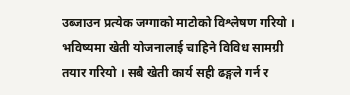उब्जाउन प्रत्येक जग्गाको माटोको विश्लेषण गरियो । भविष्यमा खेती योजनालाई चाहिने विविध सामग्री तयार गरियो । सबै खेती कार्य सही ढङ्गले गर्न र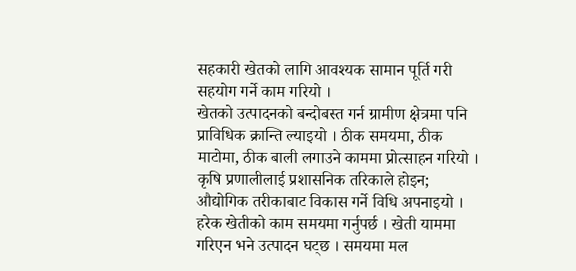सहकारी खेतको लागि आवश्यक सामान पूर्ति गरी सहयोग गर्ने काम गरियो ।
खेतको उत्पादनको बन्दोबस्त गर्न ग्रामीण क्षेत्रमा पनि प्राविधिक क्रान्ति ल्याइयो । ठीक समयमा, ठीक माटोमा, ठीक बाली लगाउने काममा प्रोत्साहन गरियो । कृषि प्रणालीलाई प्रशासनिक तरिकाले होइन; औद्योगिक तरीकाबाट विकास गर्ने विधि अपनाइयो । हरेक खेतीको काम समयमा गर्नुपर्छ । खेती याममा गरिएन भने उत्पादन घट्छ । समयमा मल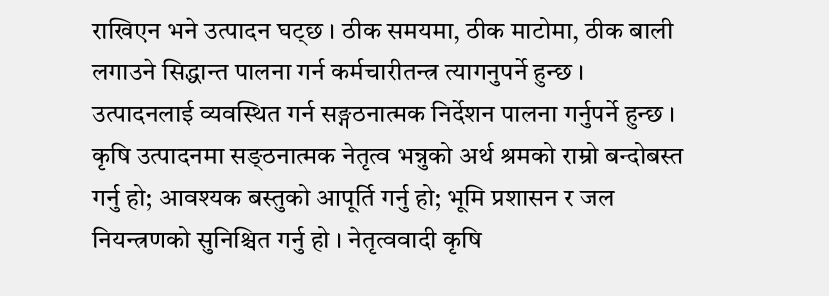राखिएन भने उत्पादन घट्छ । ठीक समयमा, ठीक माटोमा, ठीक बाली लगाउने सिद्धान्त पालना गर्न कर्मचारीतन्त्र त्यागनुपर्ने हुन्छ । उत्पादनलाई व्यवस्थित गर्न सङ्गठनात्मक निर्देशन पालना गर्नुपर्ने हुन्छ । कृषि उत्पादनमा सङ्ठनात्मक नेतृत्व भन्नुको अर्थ श्रमको राम्रो बन्दोबस्त गर्नु हो; आवश्यक बस्तुको आपूर्ति गर्नु हो; भूमि प्रशासन र जल नियन्त्रणको सुनिश्चित गर्नु हो । नेतृत्ववादी कृषि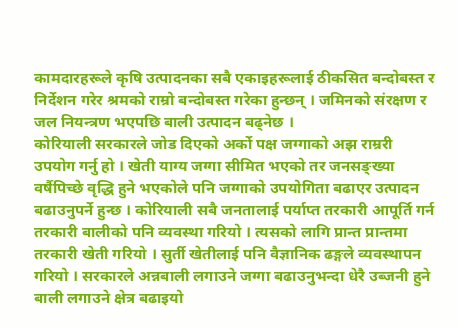कामदारहरूले कृषि उत्पादनका सबै एकाइहरूलाई ठीकसित बन्दोबस्त र निर्देशन गरेर श्रमको राम्रो बन्दोबस्त गरेका हुन्छन् । जमिनको संरक्षण र जल नियन्त्रण भएपछि बाली उत्पादन बढ्नेछ ।
कोरियाली सरकारले जोड दिएको अर्को पक्ष जग्गाको अझ राम्ररी उपयोग गर्नु हो । खेती याग्य जग्गा सीमित भएको तर जनसङ्ख्या वर्षैपिच्छे वृद्धि हुने भएकोले पनि जग्गाको उपयोगिता बढाएर उत्पादन बढाउनुपर्ने हुन्छ । कोरियाली सबै जनतालाई पर्याप्त तरकारी आपूर्ति गर्न तरकारी बालीको पनि व्यवस्था गरियो । त्यसको लागि प्रान्त प्रान्तमा तरकारी खेती गरियो । सुर्ती खेतीलाई पनि वैज्ञानिक ढङ्गले व्यवस्थापन गरियो । सरकारले अन्नबाली लगाउने जग्गा बढाउनुभन्दा धेरै उब्जनी हुने बाली लगाउने क्षेत्र बढाइयो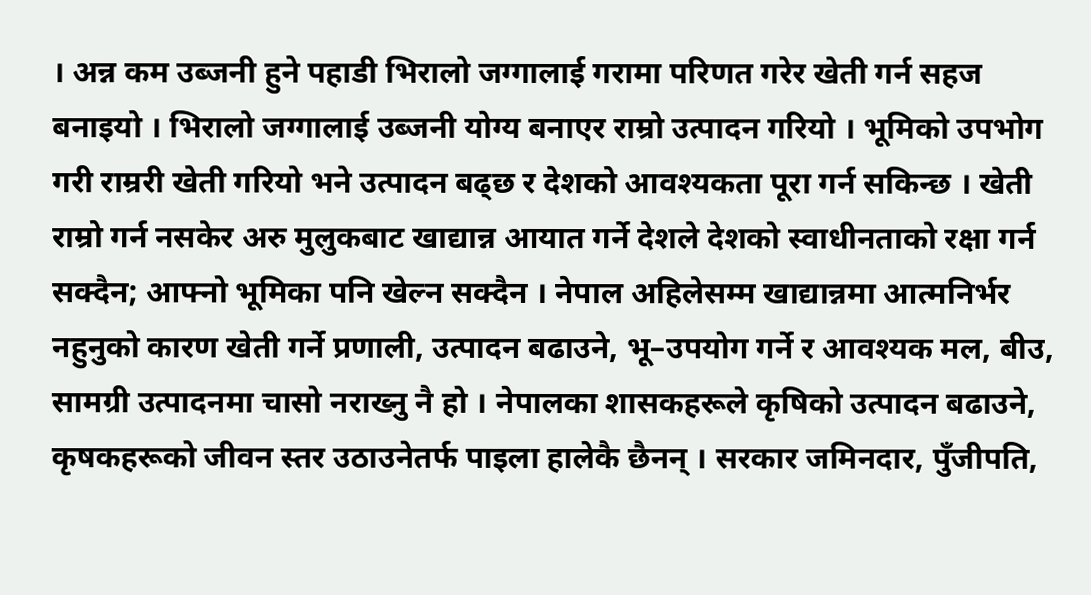। अन्न कम उब्जनी हुने पहाडी भिरालो जग्गालाई गरामा परिणत गरेर खेती गर्न सहज बनाइयो । भिरालो जग्गालाई उब्जनी योग्य बनाएर राम्रो उत्पादन गरियो । भूमिको उपभोग गरी राम्ररी खेती गरियो भने उत्पादन बढ्छ र देशको आवश्यकता पूरा गर्न सकिन्छ । खेती राम्रो गर्न नसकेर अरु मुलुकबाट खाद्यान्न आयात गर्ने देशले देशको स्वाधीनताको रक्षा गर्न सक्दैन; आफ्नो भूमिका पनि खेल्न सक्दैन । नेपाल अहिलेसम्म खाद्यान्नमा आत्मनिर्भर नहुनुको कारण खेती गर्ने प्रणाली, उत्पादन बढाउने, भू–उपयोग गर्ने र आवश्यक मल, बीउ, सामग्री उत्पादनमा चासो नराख्नु नै हो । नेपालका शासकहरूले कृषिको उत्पादन बढाउने, कृषकहरूको जीवन स्तर उठाउनेतर्फ पाइला हालेकै छैनन् । सरकार जमिनदार, पुँजीपति,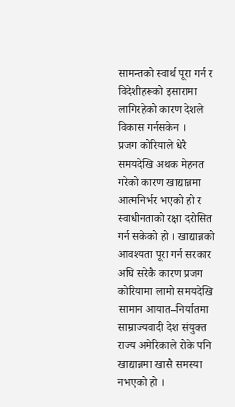सामन्तको स्वार्थ पूरा गर्न र विदेशीहरूको इसारामा लागिरहेको कारण देशले विकास गर्नसकेन ।
प्रजग कोरियाले धेरै समयदेखि अथक मेहनत गरेको कारण खाद्यान्नमा आत्मनिर्भर भएको हो र स्वाधीनताको रक्षा दरोसित गर्न सकेको हो । खाद्यान्नको आवश्यता पूरा गर्न सरकार अघि सरेकै कारण प्रजग कोरियामा लामो समयदेखि सामान आयात–निर्यातमा साम्राज्यवादी देश संयुक्त राज्य अमेरिकाले रोके पनि खाद्यान्नमा खासै समस्या नभएको हो ।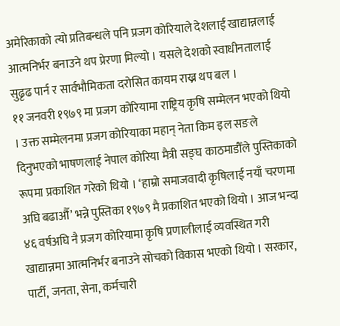अमेरिकाको त्यो प्रतिबन्धले पनि प्रजग कोरियाले देशलाई खाद्यान्नलाई आत्मनिर्भर बनाउने थप प्रेरणा मिल्यो । यसले देशको स्वाधीनतालाई सुढृढ पार्न र सार्वभौमिकता दरोसित कायम राख्न थप बल ।
११ जनवरी १९७९ मा प्रजग कोरियामा राष्ट्रिय कृषि सम्मेलन भएको थियो । उक्त सम्मेलनमा प्रजग कोरियाका महान् नेता किम इल सङले दिनुभएको भाषणलाई नेपाल कोरिया मैत्री सङ्घ काठमाडौँले पुस्तिकाको रूपमा प्रकाशित गरेको थियो । ‘हाम्रो समाजवादी कृषिलाई नयाँ चरणमा अघि बढाऔँ’ भन्ने पुस्तिका १९७९ मै प्रकाशित भएको थियो । आज भन्दा ४६ वर्षअघि नै प्रजग कोरियामा कृषि प्रणालीलाई व्यवस्थित गरी खाद्यान्नमा आत्मनिर्भर बनाउने सोचको विकास भएको थियो । सरकार, पार्टी, जनता, सेना, कर्मचारी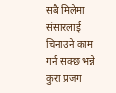सबै मिलेमा संसारलाई चिनाउने काम गर्न सक्छ भन्ने कुरा प्रजग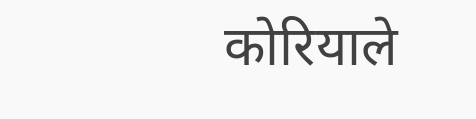कोरियाले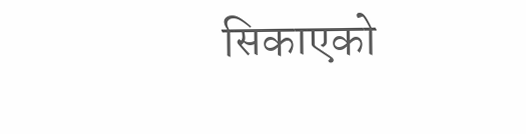सिकाएको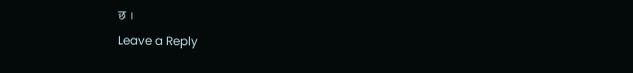छ ।
Leave a Reply